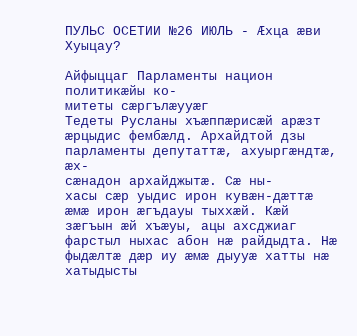ПУЛЬС ОСЕТИИ №26 ИЮЛЬ - Æхца æви Хуыцау?

Айфыццаг Парламенты национ политикæйы ко-
митеты сæргълæууæг
Тедеты Русланы хъæппæрисæй арæзт æрцыдис фембæлд. Архайдтой дзы парламенты депутаттæ, ахуыргæндтæ, æх-
сæнадон архайджытæ. Сæ ны-
хасы сæр уыдис ирон кувæн-дæттæ æмæ ирон æгъдауы тыххæй. Кæй зæгъын æй хъæуы, ацы ахсджиаг фарстыл ныхас абон нæ райдыдта. Нæ фыдæлтæ дæр иу æмæ дыууæ хатты нæ хатыдысты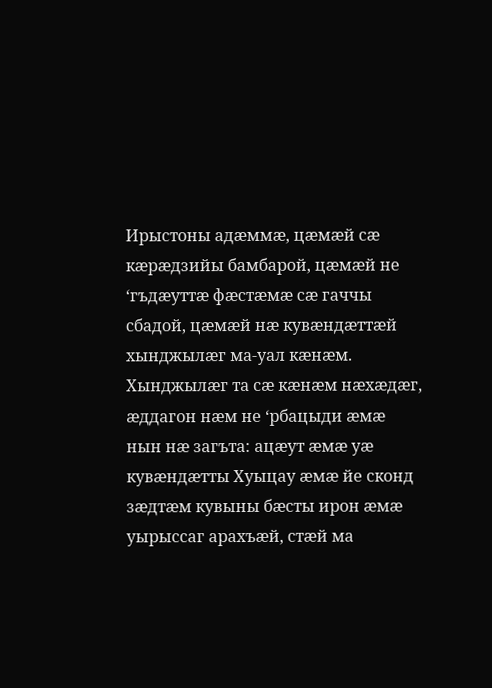Ирыстоны адæммæ, цæмæй сæ кæрæдзийы бамбарой, цæмæй не ‘гъдæуттæ фæстæмæ сæ гаччы сбадой, цæмæй нæ кувæндæттæй хынджылæг ма-уал кæнæм. Хынджылæг та сæ кæнæм нæхæдæг, æддагон нæм не ‘рбацыди æмæ нын нæ загъта: ацæут æмæ уæ кувæндæтты Хуыцау æмæ йе сконд зæдтæм кувыны бæсты ирон æмæ уырыссаг арахъæй, стæй ма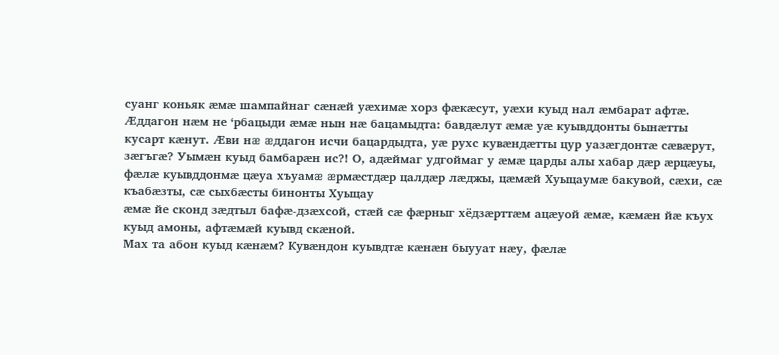суанг коньяк æмæ шампайнаг сæнæй уæхимæ хорз фæкæсут, уæхи куыд нал æмбарат афтæ. Æддагон нæм не ‘рбацыди æмæ нын нæ бацамыдта: бавдæлут æмæ уæ куывддонты бынæтты кусарт кæнут. Æви нæ æддагон исчи бацардыдта, уæ рухс кувæндæтты цур уазæгдонтæ сæвæрут, зæгъгæ? Уымæн куыд бамбарæн ис?! О, адæймаг удгоймаг у æмæ царды алы хабар дæр æрцæуы, фæлæ куывддонмæ цæуа хъуамæ æрмæстдæр цалдæр лæджы, цæмæй Хуыцаумæ бакувой, сæхи, сæ къабæзты, сæ сыхбæсты бинонты Хуыцау
æмæ йе сконд зæдтыл бафæ-дзæхсой, стæй сæ фæрныг хёдзæрттæм ацæуой æмæ, кæмæн йæ къух куыд амоны, афтæмæй куывд скæной.
Мах та абон куыд кæнæм? Кувæндон куывдтæ кæнæн быууат нæу, фæлæ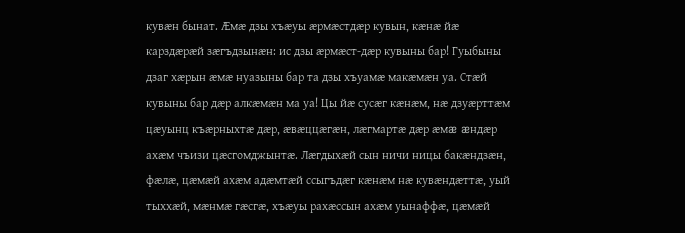кувæн бынат. Æмæ дзы хъæуы æрмæстдæр кувын, кæнæ йæ карздæрæй зæгъдзынæн: ис дзы æрмæст-дæр кувыны бар! Гуыбыны дзаг хæрын æмæ нуазыны бар та дзы хъуамæ макæмæн уа. Стæй кувыны бар дæр алкæмæн ма уа! Цы йæ сусæг кæнæм, нæ дзуæрттæм цæуынц къæрныхтæ дæр, æвæццæгæн, лæгмартæ дæр æмæ æндæр ахæм чъизи цæсгомджынтæ. Лæгдыхæй сын ничи ницы бакæндзæн, фæлæ, цæмæй ахæм адæмтæй ссыгъдæг кæнæм нæ кувæндæттæ, уый тыххæй, мæнмæ гæсгæ, хъæуы рахæссын ахæм уынаффæ, цæмæй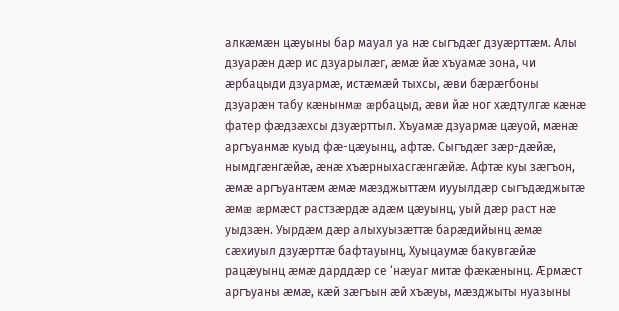алкæмæн цæуыны бар мауал уа нæ сыгъдæг дзуæрттæм. Алы дзуарæн дæр ис дзуарылæг, æмæ йæ хъуамæ зона, чи æрбацыди дзуармæ, истæмæй тыхсы, æви бæрæгбоны дзуарæн табу кæнынмæ æрбацыд, æви йæ ног хæдтулгæ кæнæ фатер фæдзæхсы дзуæрттыл. Хъуамæ дзуармæ цæуой, мæнæ аргъуанмæ куыд фæ-цæуынц, афтæ. Сыгъдæг зæр-дæйæ, нымдгæнгæйæ, æнæ хъæрныхасгæнгæйæ. Афтæ куы зæгъон, æмæ аргъуантæм æмæ мæзджыттæм иууылдæр сыгъдæджытæ æмæ æрмæст растзæрдæ адæм цæуынц, уый дæр раст нæ уыдзæн. Уырдæм дæр алыхуызæттæ барæдийынц æмæ сæхиуыл дзуæрттæ бафтауынц, Хуыцаумæ бакувгæйæ рацæуынц æмæ дарддæр се ‘нæуаг митæ фæкæнынц. Æрмæст аргъуаны æмæ, кæй зæгъын æй хъæуы, мæзджыты нуазыны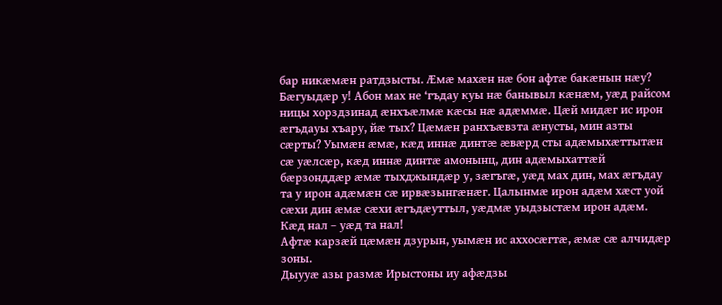бар никæмæн ратдзысты. Æмæ махæн нæ бон афтæ бакæнын нæу? Бæгуыдæр у! Абон мах не ‘гъдау куы нæ банывыл кæнæм, уæд райсом ницы хорздзинад æнхъæлмæ кæсы нæ адæммæ. Цæй мидæг ис ирон æгъдауы хъару, йæ тых? Цæмæн ранхъæвзта æнусты, мин азты сæрты? Уымæн æмæ, кæд иннæ динтæ æвæрд сты адæмыхæттытæн сæ уæлсæр, кæд иннæ динтæ амонынц, дин адæмыхаттæй бæрзонддæр æмæ тыхджындæр у, зæгъгæ, уæд мах дин, мах æгъдау та у ирон адæмæн сæ ирвæзынгæнæг. Цалынмæ ирон адæм хæст уой сæхи дин æмæ сæхи æгъдæуттыл, уæдмæ уыдзыстæм ирон адæм. Кæд нал – уæд та нал!
Афтæ карзæй цæмæн дзурын, уымæн ис аххосæгтæ, æмæ сæ алчидæр зоны.
Дыууæ азы размæ Ирыстоны иу афæдзы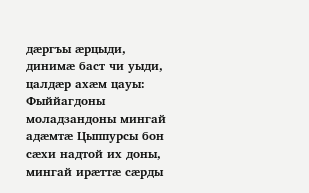дæргъы æрцыди, динимæ баст чи уыди, цалдæр ахæм цауы: Фыййагдоны моладзандоны мингай адæмтæ Цыппурсы бон сæхи надтой их доны, мингай ирæттæ сæрды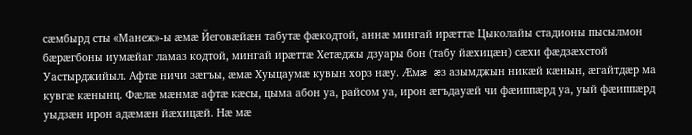сæмбырд сты «Манеж»-ы æмæ Йеговæйæн табутæ фæкодтой, аннæ мингай ирæттæ Цыколайы стадионы пысылмон бæрæгбоны иумæйаг ламаз кодтой, мингай ирæттæ Хетæджы дзуары бон (табу йæхицæн) сæхи фæдзæхстой Уастырджийыл. Афтæ ничи зæгъы, æмæ Хуыцаумæ кувын хорз нæу. Æмæ æз азымджын никæй кæнын, æгайтдæр ма кувгæ кæнынц. Фæлæ мæнмæ афтæ кæсы, цыма абон уа, райсом уа, ирон æгъдауæй чи фæиппæрд уа, уый фæиппæрд уыдзæн ирон адæмæн йæхицæй. Нæ мæ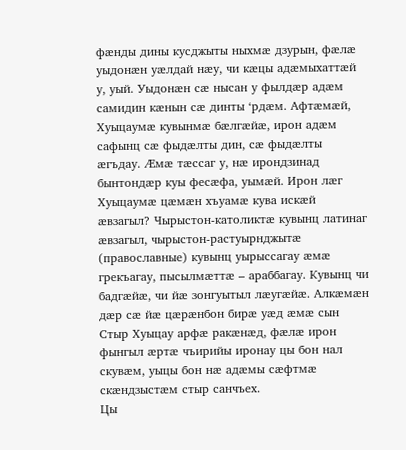фæнды дины кусджыты ныхмæ дзурын, фæлæ уыдонæн уæлдай нæу, чи кæцы адæмыхаттæй у, уый. Уыдонæн сæ нысан у фылдæр адæм самидин кæнын сæ динты ‘рдæм. Афтæмæй, Хуыцаумæ кувынмæ бæлгæйæ, ирон адæм сафынц сæ фыдæлты дин, сæ фыдæлты æгъдау. Æмæ тæссаг у, нæ ирондзинад бынтондæр куы фесæфа, уымæй. Ирон лæг Хуыцаумæ цæмæн хъуамæ кува искæй æвзагыл? Чырыстон-католиктæ кувынц латинаг æвзагыл, чырыстон-растуырнджытæ (православные) кувынц уырыссагау æмæ грекъагау, пысылмæттæ – араббагау. Кувынц чи бадгæйæ, чи йæ зонгуытыл лæугæйæ. Алкæмæн дæр сæ йæ цæрæнбон бирæ уæд æмæ сын Стыр Хуыцау арфæ ракæнæд, фæлæ ирон фынгыл æртæ чъирийы иронау цы бон нал скувæм, уыцы бон нæ адæмы сæфтмæ скæндзыстæм стыр санчъех.
Цы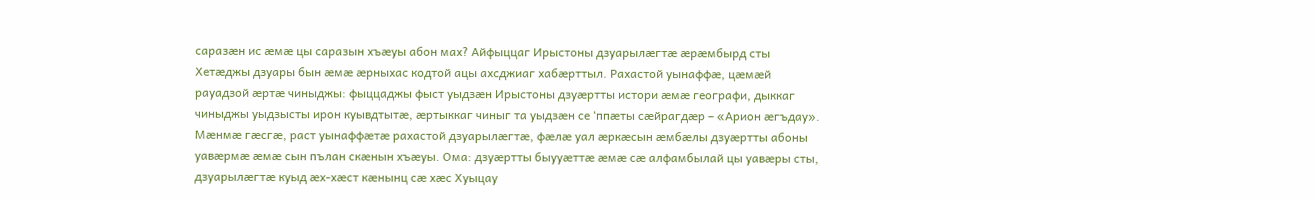саразæн ис æмæ цы саразын хъæуы абон мах? Айфыццаг Ирыстоны дзуарылæгтæ æрæмбырд сты Хетæджы дзуары бын æмæ æрныхас кодтой ацы ахсджиаг хабæрттыл. Рахастой уынаффæ, цæмæй рауадзой æртæ чиныджы: фыццаджы фыст уыдзæн Ирыстоны дзуæртты истори æмæ географи, дыккаг чиныджы уыдзысты ирон куывдтытæ, æртыккаг чиныг та уыдзæн се ‘ппæты сæйрагдæр – «Арион æгъдау». Мæнмæ гæсгæ, раст уынаффæтæ рахастой дзуарылæгтæ, фæлæ уал æркæсын æмбæлы дзуæртты абоны уавæрмæ æмæ сын пълан скæнын хъæуы. Ома: дзуæртты быууæттæ æмæ сæ алфамбылай цы уавæры сты, дзуарылæгтæ куыд æх-хæст кæнынц сæ хæс Хуыцау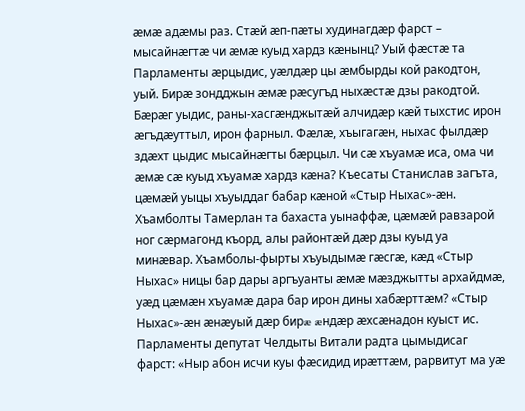æмæ адæмы раз. Стæй æп-пæты худинагдæр фарст – мысайнæгтæ чи æмæ куыд хардз кæнынц? Уый фæстæ та Парламенты æрцыдис, уæлдæр цы æмбырды кой ракодтон,
уый. Бирæ зондджын æмæ рæсугъд ныхæстæ дзы ракодтой. Бæрæг уыдис, раны-хасгæнджытæй алчидæр кæй тыхстис ирон æгъдæуттыл, ирон фарныл. Фæлæ, хъыгагæн, ныхас фылдæр здæхт цыдис мысайнæгты бæрцыл. Чи сæ хъуамæ иса, ома чи æмæ сæ куыд хъуамæ хардз кæна? Къесаты Станислав загъта, цæмæй уыцы хъуыддаг бабар кæной «Стыр Ныхас»-æн. Хъамболты Тамерлан та бахаста уынаффæ, цæмæй равзарой ног сæрмагонд къорд, алы районтæй дæр дзы куыд уа минæвар. Хъамболы-фырты хъуыдымæ гæсгæ, кæд «Стыр Ныхас» ницы бар дары аргъуанты æмæ мæзджытты архайдмæ, уæд цæмæн хъуамæ дара бар ирон дины хабæрттæм? «Стыр Ныхас»-æн æнæуый дæр бирæ æндæр æхсæнадон куыст ис. Парламенты депутат Челдыты Витали радта цымыдисаг фарст: «Ныр абон исчи куы фæсидид ирæттæм, рарвитут ма уæ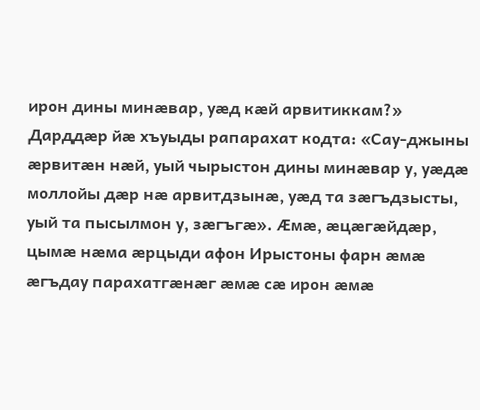ирон дины минæвар, уæд кæй арвитиккам?» Дарддæр йæ хъуыды рапарахат кодта: «Сау-джыны æрвитæн нæй, уый чырыстон дины минæвар у, уæдæ моллойы дæр нæ арвитдзынæ, уæд та зæгъдзысты, уый та пысылмон у, зæгъгæ». Æмæ, æцæгæйдæр, цымæ нæма æрцыди афон Ирыстоны фарн æмæ æгъдау парахатгæнæг æмæ сæ ирон æмæ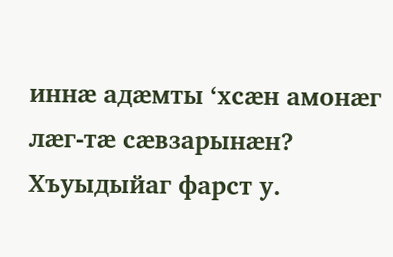иннæ адæмты ‘хсæн амонæг лæг-тæ сæвзарынæн? Хъуыдыйаг фарст у.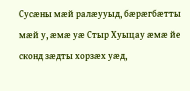Сусæны мæй ралæууыд, бæрæгбæтты мæй у, æмæ уæ Стыр Хуыцау æмæ йе сконд зæдты хорзæх уæд,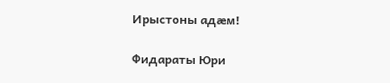Ирыстоны адæм!

Фидараты Юри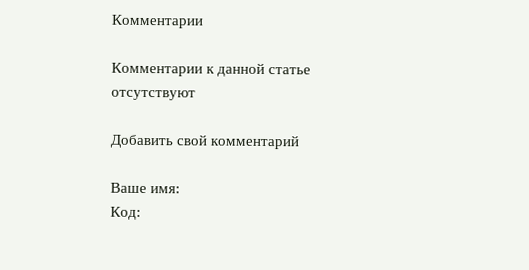Комментарии

Комментарии к данной статье отсутствуют

Добавить свой комментарий

Ваше имя:
Код: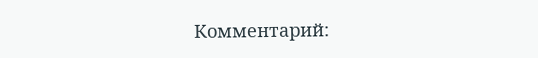Комментарий: